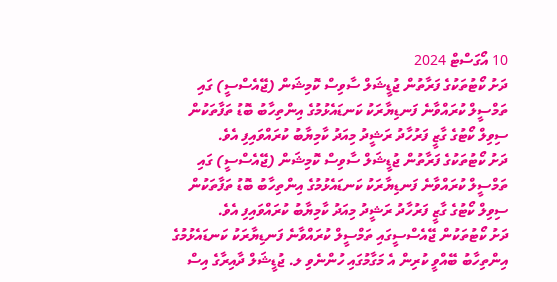10 އޯގަސްޓް 2024
ދަށު ކޯޓުތަކުގެ ފަރާތުން ޖުޑީޝަލް ސާވިސް ކޮމިޝަން (ޖޭއެސްސީ) ގައި ތަމްސީލް ކުރައްވާނެ ފަނޑިޔާރަކު ކަނޑައެޅުމުގެ އިންތިހާބު ބޮޑު ތަފާތަކުން ސިވިލް ކޯޓުގެ ގާޒީ ފަރުހާދު ރަޝީދު މިއަދު ކާމިޔާބު ކުރައްވައިފި އެވެ.
ދަށު ކޯޓުތަކުގެ ފަރާތުން ޖުޑީޝަލް ސާވިސް ކޮމިޝަން (ޖޭއެސްސީ) ގައި ތަމްސީލް ކުރައްވާނެ ފަނޑިޔާރަކު ކަނޑައެޅުމުގެ އިންތިހާބު ބޮޑު ތަފާތަކުން ސިވިލް ކޯޓުގެ ގާޒީ ފަރުހާދު ރަޝީދު މިއަދު ކާމިޔާބު ކުރައްވައިފި އެވެ.
ދަށު ކޯޓުތަކުން ޖޭއެސްސީގައި ތަމްސީލް ކުރައްވާނެ ފަނޑިޔާރަކު ކަނޑައެޅުމުގެ އިންތިހާބު ބޭއްވީ ކުރިން އެ މަގާމުގައި ހުންނެވި ލ. ޖުޑީޝަލް ދާއިރާގެ އިސް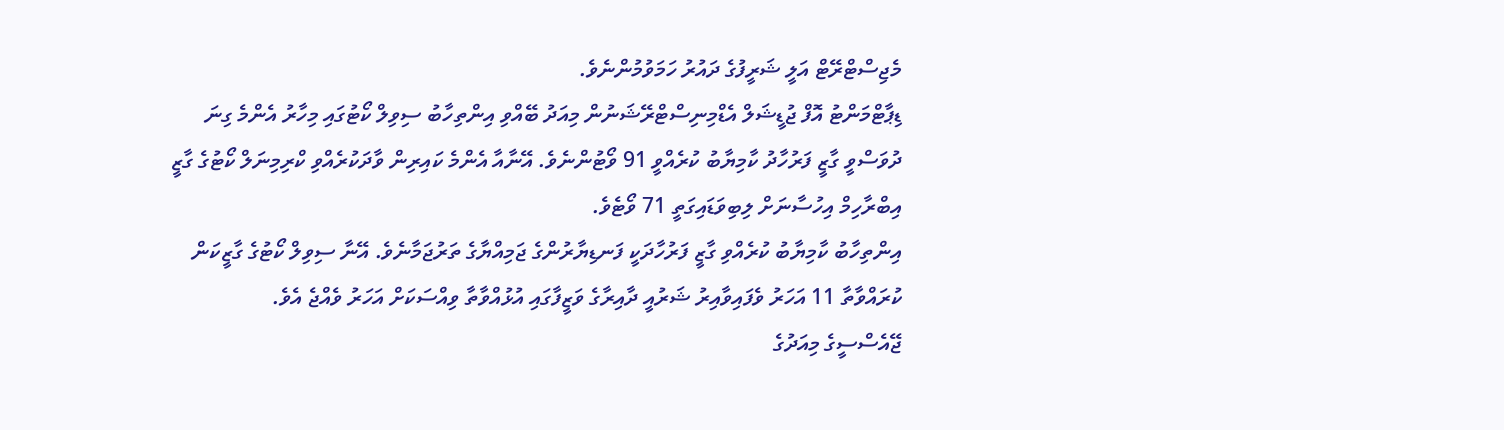މެޖިސްޓްރޭޓް އަލީ ޝަރީފުގެ ދައުރު ހަމަވުމުންނެވެ.
ޑިޕާޓްމަންޓު އޮފް ޖުޑީޝަލް އެޑްމިނިސްޓްރޭޝަނުން މިއަދު ބޭއްވި އިންތިހާބު ސިވިލް ކޯޓުގައި މިހާރު އެންމެ ގިނަ ދުވަސްވީ ގާޒީ ފަރުހާދު ކާމިޔާބު ކުރެއްވީ 91 ވޯޓުންނެވެ. އޭނާއާ އެންމެ ކައިރިން ވާދަކުރެއްވި ކްރިމިނަލް ކޯޓުގެ ގާޒީ އިބްރާހިމް އިހުސާނަށް ލިބިވަޑައިގަތީ 71 ވޯޓެވެ.
އިންތިހާބު ކާމިޔާބު ކުރެއްވި ގާޒީ ފަރުހާދަކީ ފަނޑިޔާރުންގެ ޖަމިއްޔާގެ ތަރުޖަމާނެވެ. އޭނާ ސިވިލް ކޯޓުގެ ގާޒީކަން ކުރައްވާތާ 11 އަހަރު ވެފައިވާއިރު ޝަރުއީ ދާއިރާގެ ވަޒީފާގައި އުޅުއްވާތާ ވިއްސަކަށް އަހަރު ވެއްޖެ އެވެ.
ޖޭއެސްސީގެ މިއަދުގެ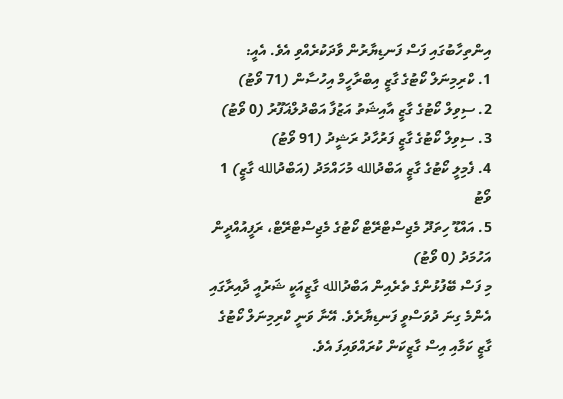އިންތިހާބުގައި ފަސް ފަނޑިޔާރުން ވާދަކުރެއްވި އެވެ. އެއީ:
1. ކްރިމިނަލް ކޯޓުގެ ގާޒީ އިބްރާހީމް އިހުސާން (71 ވޯޓު)
2. ސިވިލް ކޯޓުގެ ގާޒީ އާއިޝަތު އަޒުފާ އަބްދުލްޣަފޫރު (0 ވޯޓު)
3. ސިވިލް ކޯޓުގެ ގާޒީ ފަރުހާދު ރަޝީދު (91 ވޯޓު)
4. ފެމިލީ ކޯޓުގެ ގާޒީ އަބްދުالله މުހައްމަދު (އަބްދުالله ގާޒީ) 1 ވޯޓު
5. އައްޑޫ ހިތަދޫ މެޖިސްޓްރޭޓް ކޯޓުގެ މެޖިސްޓްރޭޓް، ރަފީއުއްދީން އަހުމަދު (0 ވޯޓު)
މި ފަސް ބޭފުޅުންގެ ތެރެއިން އަބްދުالله ގާޒީއަކީ ޝަރުއީ ދާއިރާގައި އެންމެ ގިނަ ދުވަސްވީ ފަނޑިޔާރެވެ. އޭނާ ވަނީ ކްރިމިނަލް ކޯޓުގެ ގާޒީ ކަމާއި އިސް ގާޒީކަން ކުރައްވައިފަ އެވެ.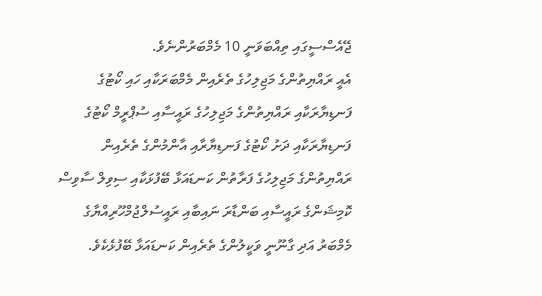ޖޭއެސްސީގައި ތިއްބަވަނީ 10 މެމްބަރުންނެވެ.
އެއީ ރައްޔިތުންގެ މަޖިލިހުގެ ތެރެއިން މެމްބަރަކާއި ހައި ކޯޓުގެ ފަނޑިޔާރަކާއި ރައްޔިތުންގެ މަޖިލިހުގެ ރައީސާއި ސުޕްރީމް ކޯޓުގެ ފަނޑިޔާރަކާއި ދަށު ކޯޓުގެ ފަނޑިޔާރާއި އާންމުންގެ ތެރެއިން ރައްޔިތުންގެ މަޖިލިހުގެ ފަރާތުން ކަނޑައަޅާ ބޭފުޅަކާއި ސިވިލް ސާވިސް ކޮމިޝަންގެ ރައީސާއި ބަންޑާރަ ނައިބާއި ރައީސުލްޖުމްހޫރިއްޔާގެ މެމްބަރު އަދި ގާނޫނީ ވަކީލުންގެ ތެރެއިން ކަނޑައަޅާ ބޭފުޅެކެވެ.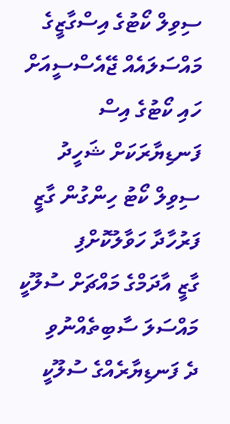ސިވިލް ކޯޓުގެ އިސްގާޒީގެ މައްސަލައެއް ޖޭއެސްސީއަށް
ހައި ކޯޓުގެ އިސް ފަނޑިޔާރަކަށް ޝަހީދު
ސިވިލް ކޯޓު ހިންގުން ގާޒީ ފަރުހާދާ ހަވާލުކޮށްފި
ގާޒީ އާދަމްގެ މައްޗަށް ސުލޫކީ މައްސަލަ ސާބިތެއްނުވި
ދެ ފަނޑިޔާރެއްގެ ސުލޫކީ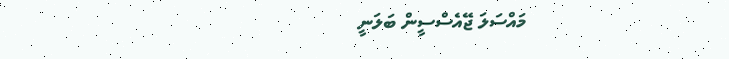މައްސަލަ ޖޭއެސްސީން ބަލަނީ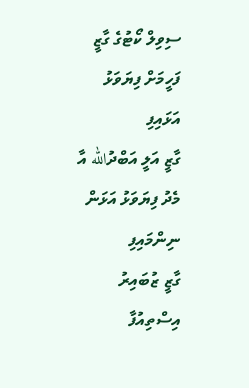ސިވިލް ކޯޓުގެ ގާޒީ ފަހީމަށް ފިޔަވަޅު އަޅައިފި
ގާޒީ އަލީ އަބްދުالله އާ މެދު ފިޔަވަޅު އަޅަން ނިންމައިފި
ގާޒީ ޒުބައިރު އިސްތިއުފާ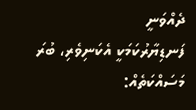ދެއްވަނީ
ފަނޑިޔާރުކަމަކީ އެކަނިވެރި، ބުރަ މަސައްކަތެއް: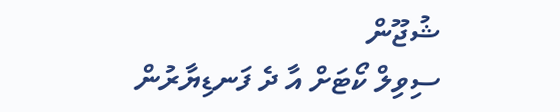ޝުޖޫން
ސިވިލް ކޯޓަށް އާ ދެ ފަނޑިޔާރުން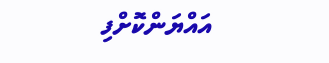އައްޔަންކޮށްފި